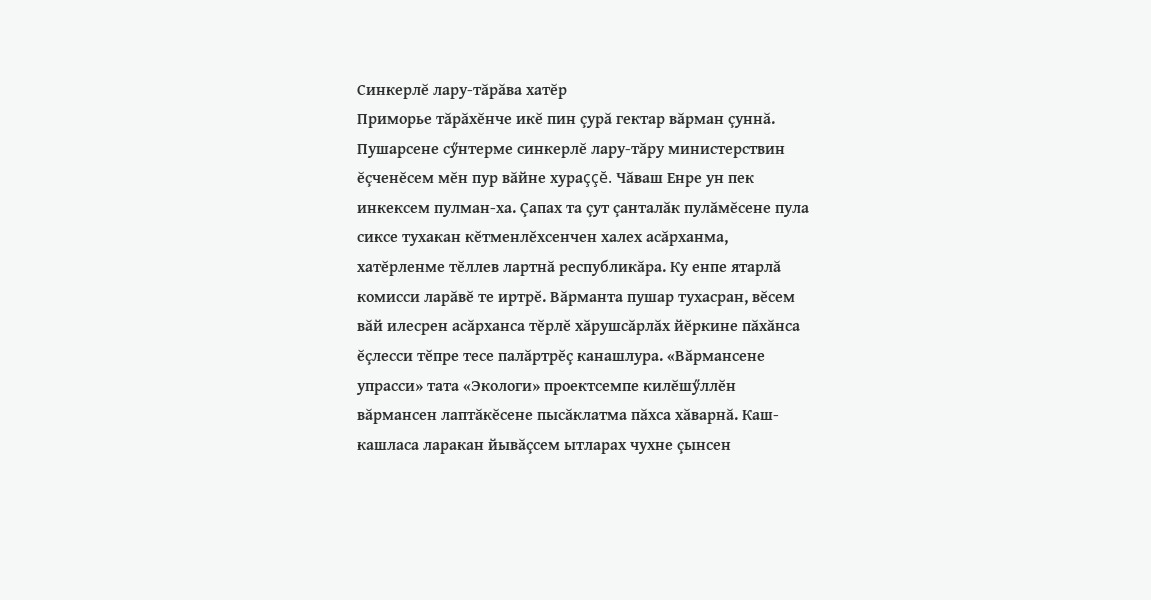Синкерлĕ лару-тăрăва хатĕр
Приморье тăрăхĕнче икĕ пин çурă гектар вăрман çуннă. Пушарсене сӳнтерме синкерлĕ лару-тăру министерствин ĕçченĕсем мĕн пур вăйне хураççĕ. Чăваш Енре ун пек инкексем пулман-ха. Çапах та çут çанталăк пулăмĕсене пула сиксе тухакан кĕтменлĕхсенчен халех асăрханма, хатĕрленме тĕллев лартнă республикăра. Ку енпе ятарлă комисси ларăвĕ те иртрĕ. Вăрманта пушар тухасран, вĕсем вăй илесрен асăрханса тĕрлĕ хăрушсăрлăх йĕркине пăхăнса ĕçлесси тĕпре тесе палăртрĕç канашлура. «Вăрмансене упрасси» тата «Экологи» проектсемпе килĕшӳллĕн вăрмансен лаптăкĕсене пысăклатма пăхса хăварнă. Каш-кашласа ларакан йывăçсем ытларах чухне çынсен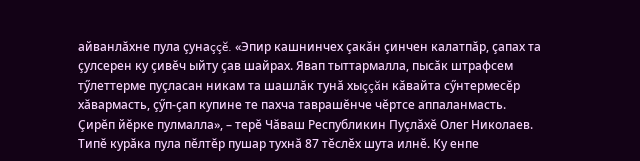айванлăхне пула çунаççĕ. «Эпир кашнинчех çакăн çинчен калатпăр, çапах та çулсерен ку çивĕч ыйту çав шайрах. Явап тыттармалла, пысăк штрафсем тӳлеттерме пуçласан никам та шашлăк тунă хыççăн кăвайта сӳнтермесĕр хăвармасть, çӳп-çап купине те пахча таврашĕнче чĕртсе аппаланмасть. Çирĕп йĕрке пулмалла», – терĕ Чăваш Республикин Пуçлăхĕ Олег Николаев. Типĕ курăка пула пĕлтĕр пушар тухнă 87 тĕслĕх шута илнĕ. Ку енпе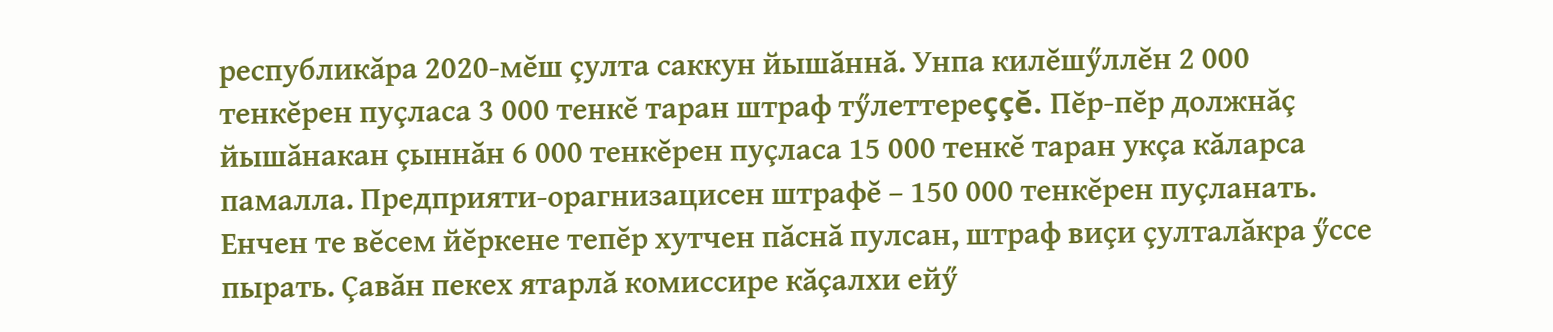республикăра 2020-мĕш çулта саккун йышăннă. Унпа килĕшӳллĕн 2 000 тенкĕрен пуçласа 3 000 тенкĕ таран штраф тӳлеттереççĕ. Пĕр-пĕр должнăç йышăнакан çыннăн 6 000 тенкĕрен пуçласа 15 000 тенкĕ таран укçа кăларса памалла. Предприяти-орагнизацисен штрафĕ – 150 000 тенкĕрен пуçланать. Енчен те вĕсем йĕркене тепĕр хутчен пăснă пулсан, штраф виçи çулталăкра ӳссе пырать. Çавăн пекех ятарлă комиссире кăçалхи ейӳ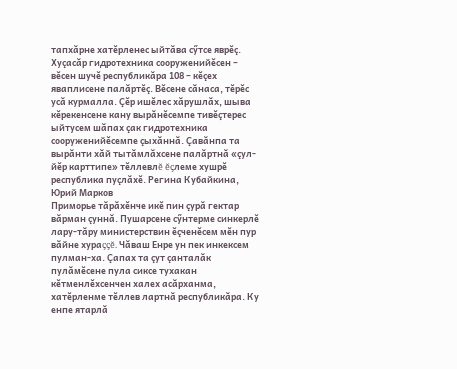тапхăрне хатĕрленес ыйтăва сӳтсе яврĕç. Хуçасăр гидротехника сооруженийĕсен – вĕсен шучĕ республикăра 108 – кĕçех яваплисене палăртĕç. Вĕсене сăнаса, тĕрĕс усă курмалла. Çĕр ишĕлес хăрушлăх, шыва кĕрекенсене кану вырăнĕсемпе тивĕçтерес ыйтусем шăпах çак гидротехника сооруженийĕсемпе çыхăннă. Çавăнпа та вырăнти хăй тытăмлăхсене палăртнă «çул-йĕр карттипе» тĕллевлĕ ĕçлеме хушрĕ республика пуçлăхĕ. Регина Кубайкина, Юрий Марков
Приморье тăрăхĕнче икĕ пин çурă гектар вăрман çуннă. Пушарсене сӳнтерме синкерлĕ лару-тăру министерствин ĕçченĕсем мĕн пур вăйне хураççĕ. Чăваш Енре ун пек инкексем пулман-ха. Çапах та çут çанталăк пулăмĕсене пула сиксе тухакан кĕтменлĕхсенчен халех асăрханма, хатĕрленме тĕллев лартнă республикăра. Ку енпе ятарлă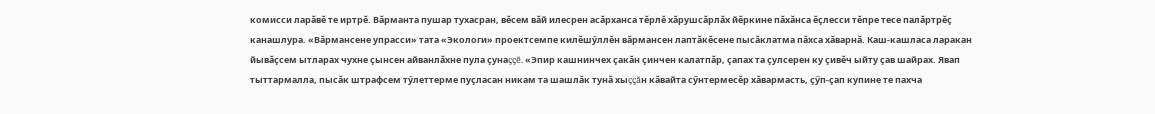комисси ларăвĕ те иртрĕ. Вăрманта пушар тухасран, вĕсем вăй илесрен асăрханса тĕрлĕ хăрушсăрлăх йĕркине пăхăнса ĕçлесси тĕпре тесе палăртрĕç канашлура. «Вăрмансене упрасси» тата «Экологи» проектсемпе килĕшӳллĕн вăрмансен лаптăкĕсене пысăклатма пăхса хăварнă. Каш-кашласа ларакан йывăçсем ытларах чухне çынсен айванлăхне пула çунаççĕ. «Эпир кашнинчех çакăн çинчен калатпăр, çапах та çулсерен ку çивĕч ыйту çав шайрах. Явап тыттармалла, пысăк штрафсем тӳлеттерме пуçласан никам та шашлăк тунă хыççăн кăвайта сӳнтермесĕр хăвармасть, çӳп-çап купине те пахча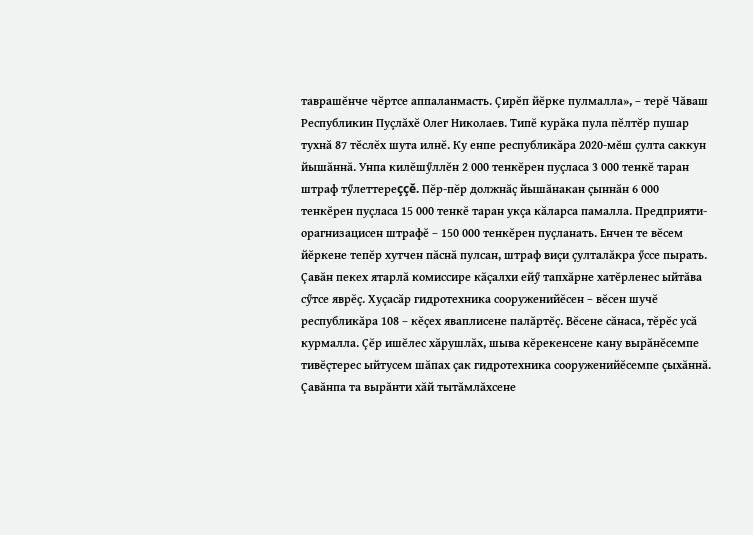таврашĕнче чĕртсе аппаланмасть. Çирĕп йĕрке пулмалла», – терĕ Чăваш Республикин Пуçлăхĕ Олег Николаев. Типĕ курăка пула пĕлтĕр пушар тухнă 87 тĕслĕх шута илнĕ. Ку енпе республикăра 2020-мĕш çулта саккун йышăннă. Унпа килĕшӳллĕн 2 000 тенкĕрен пуçласа 3 000 тенкĕ таран штраф тӳлеттереççĕ. Пĕр-пĕр должнăç йышăнакан çыннăн 6 000 тенкĕрен пуçласа 15 000 тенкĕ таран укçа кăларса памалла. Предприяти-орагнизацисен штрафĕ – 150 000 тенкĕрен пуçланать. Енчен те вĕсем йĕркене тепĕр хутчен пăснă пулсан, штраф виçи çулталăкра ӳссе пырать. Çавăн пекех ятарлă комиссире кăçалхи ейӳ тапхăрне хатĕрленес ыйтăва сӳтсе яврĕç. Хуçасăр гидротехника сооруженийĕсен – вĕсен шучĕ республикăра 108 – кĕçех яваплисене палăртĕç. Вĕсене сăнаса, тĕрĕс усă курмалла. Çĕр ишĕлес хăрушлăх, шыва кĕрекенсене кану вырăнĕсемпе тивĕçтерес ыйтусем шăпах çак гидротехника сооруженийĕсемпе çыхăннă. Çавăнпа та вырăнти хăй тытăмлăхсене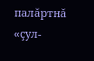палăртнă «çул-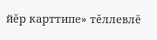йĕр карттипе» тĕллевлĕ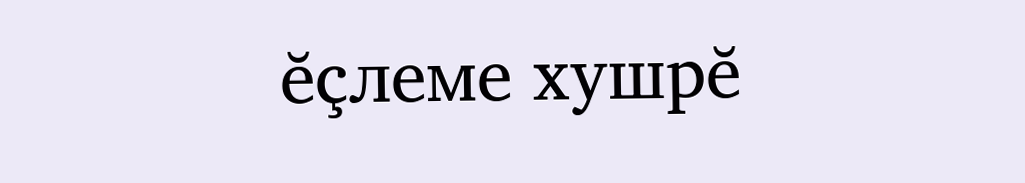ĕçлеме хушрĕ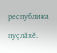республика пуçлăхĕ.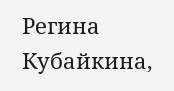Регина Кубайкина,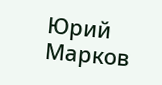Юрий Марков